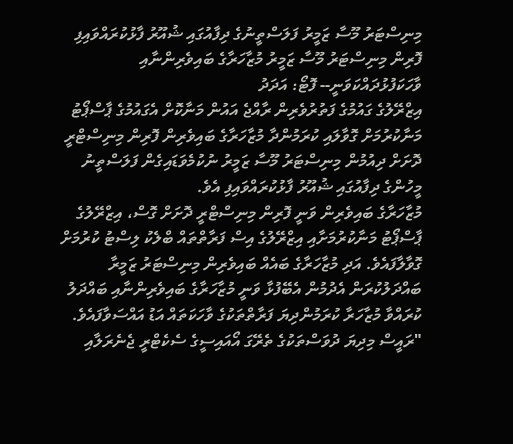މިނިސްޓަރު މޫސާ ޒަމީރު ފަލަސްތީނުގެ ދިފާއުގައި ޝުއޫރު ފާޅުކުރައްވައިފި
ފޮރިން މިނިސްޓަރު މޫސާ ޒަމީރު މުޒާހަރާގެ ބައިވެރިންނާއި ވާހަކަފުޅުދައްކަވަނީ-- ފޮޓޯ: އަދަދު
އިޒްރޭލުގެ ގައުމުގެ ފަތުރުވެރިން ރާއްޖެ އައުން މަނާކޮށް އެގައުމުގެ ޕާސްޕޯޓު މަނާކުރުމަށް ގޮވާލައި ކުރަމުންދާ މުޒާހަރާގެ ބައިވެރިން ފޮރިން މިނިސްޓްރީ ދޮށަށް ދިއުމުން މިނިސްޓަރު މޫސާ ޒަމީރު ނުކުމެވަޑައިގެން ފަލަސްތީނު މީހުންގެ ދިފާއުގައި ޝުއޫރު ފާޅުކުރައްވައިފި އެވެ.
މުޒާހަރާގެ ބައިވެރިން ވަނީ ފޮރިން މިނިސްޓްރީ ދޮށަށް ގޮސް، އިޒްރޭލުގެ ޕާސްޕޯޓު މަނާކުރުމަށާއި އިޒްރޭލުގެ އިސް ފަރާތްތައް ބްލެކު ލިސްޓު ކުރުމަށް ގޮވާލާފައެވެ. އަދި މުޒާހަރާގެ ބައެއް ބައިވެރިން މިނިސްޓަރު ޒަމީރާ ބައްދަލުކުރަން އެދުމުން އެބޭފުޅާ ވަނީ މުޒާހަރާގެ ބައިވެރިންނާއި ބައްދަލު ކުރައްވާ މުޒާހަރާ ކުރަމުންދިޔަ ފަރާތްތަކުގެ ވާހަކަތައް އަޑު އައްސަވާފައެވެ.
"ރައީސް މިދިޔަ ދުވަސްތަކުގެ ތެރޭގަ އޯއައިސީގެ ސެކެޓްރީ ޖެނެރަލާއި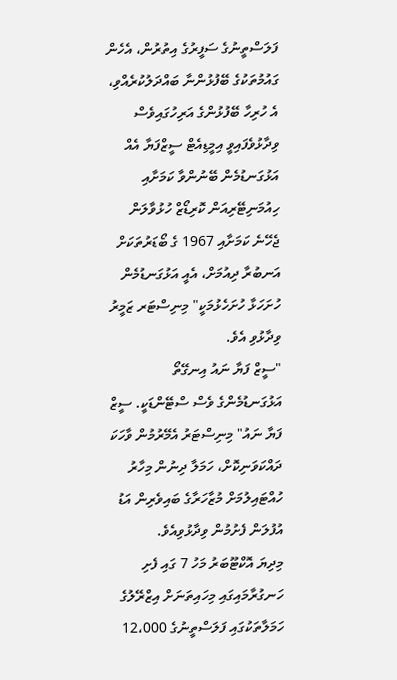ފަލަސްތީނުގެ ސަފީރުގެ އިތުރުން، އެހެން ގައުމުތަކުގެ ބޭފުޅުންނާ ބައްދަލުކުރެއްވި، އެ ހުރިހާ ބޭފުޅުންގެ އަރިހުގައިވެސް ވިދާޅުވެފައިވީ އިމީޑިއެޓް ސީޒްފަޔާ އެއް އަޅުގަނޑުމެން ބޭނުންވާ ކަމަށާއި ހިއުމަނިޓޭރިއަން ކޮރިޑޯޒް ހުޅުވާލަން ޖެހޭނެ ކަމަށާއި 1967 ގެ ބޯޑަރުތަކަށް އަނބުރާ ދިއުމަށް، އެއީ އަޅުގަނޑުމެން ހުށަހަޅާ ހުށަހެޅުމަކީ" މިނިސްޓަރ ޒަމީރު ވިދާޅުވި އެވެ.
"ސީޒް ފަޔާ ނައު އިނގޭތޯ އަޅުގަނޑުމެންގެ ވެސް ސްޓޭންޑަކީ. ސީޒް ފަޔާ ނައު" މިނިސްޓަރު އެމޭރުމުން ވާހަކަ ދައްކަވަނިކޮށް، ހަމަލާ ދިނުން މިހާރު ހުއްޓައިލުމަށް މުޒާހަރާގެ ބައިވެރިން އަޑު އުފުލަން ފެށުމުން ވިދާޅުވިއެވެ.
މިދިޔަ އޮކްޓޫބަރު މަހު 7 ގައި ފެށި ހަނގުރާމައިގައި މިހައިތަނަށް އިޒްރޭލުގެ ހަމަލާތަކުގައި ފަލަސްތީނުގެ 12،000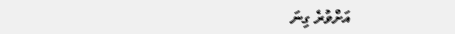އަށްވުރެ ގިނަ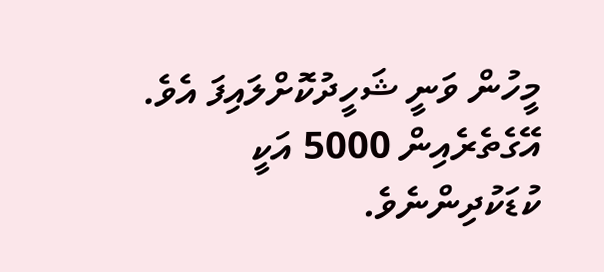މީހުން ވަނީ ޝަހީދުކޮށްލައިފަ އެވެ. އޭގެތެރެއިން 5000 އަކީ ކުޑަކުދިންނެވެ.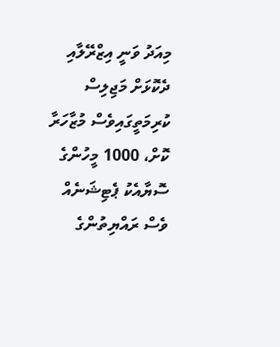މިއަދު ވަނީ އިޒްރޭލާއި ދެކޮޅަށް މަޖިލިސް ކުރިމަތީގައިވެސް މުޒާހަރާ ކޮށް، 1000 މީހުންގެ ސޮޔާއެކު ޕެޓިޝަނެއް ވެސް ރައްޔިތުންގެ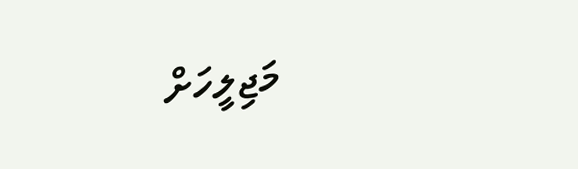މަޖިލީހަށް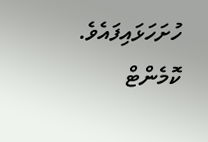ހުށަހަޅައިފައެވެ.
ކޮމެންޓް